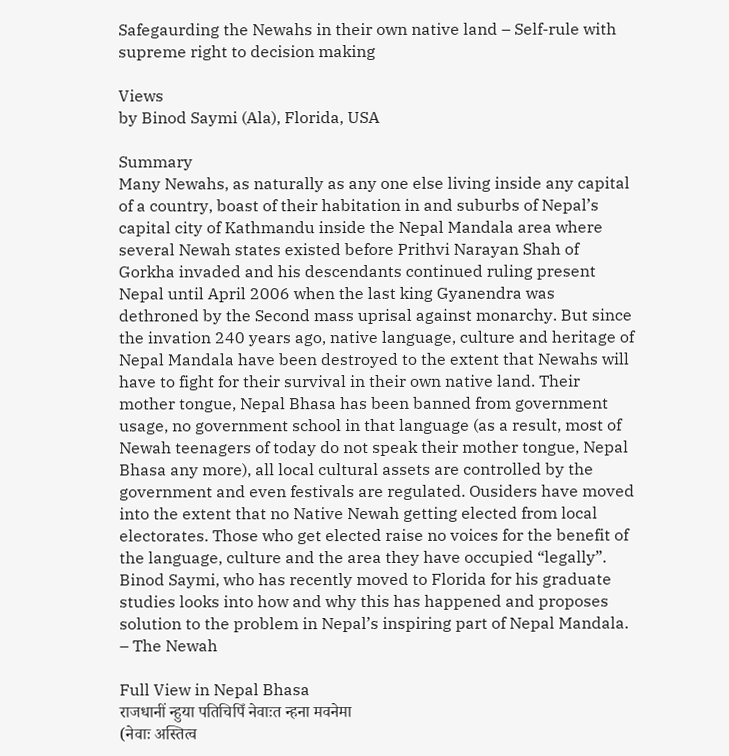Safegaurding the Newahs in their own native land – Self-rule with supreme right to decision making

Views
by Binod Saymi (Ala), Florida, USA

Summary
Many Newahs, as naturally as any one else living inside any capital of a country, boast of their habitation in and suburbs of Nepal’s capital city of Kathmandu inside the Nepal Mandala area where several Newah states existed before Prithvi Narayan Shah of Gorkha invaded and his descendants continued ruling present Nepal until April 2006 when the last king Gyanendra was dethroned by the Second mass uprisal against monarchy. But since the invation 240 years ago, native language, culture and heritage of Nepal Mandala have been destroyed to the extent that Newahs will have to fight for their survival in their own native land. Their mother tongue, Nepal Bhasa has been banned from government usage, no government school in that language (as a result, most of Newah teenagers of today do not speak their mother tongue, Nepal Bhasa any more), all local cultural assets are controlled by the government and even festivals are regulated. Ousiders have moved into the extent that no Native Newah getting elected from local electorates. Those who get elected raise no voices for the benefit of the language, culture and the area they have occupied “legally”. Binod Saymi, who has recently moved to Florida for his graduate studies looks into how and why this has happened and proposes solution to the problem in Nepal’s inspiring part of Nepal Mandala.
– The Newah

Full View in Nepal Bhasa
राजधानीं न्हुया पतिचिपिँ नेवाःत न्हना मवनेमा
(नेवाः अस्तित्व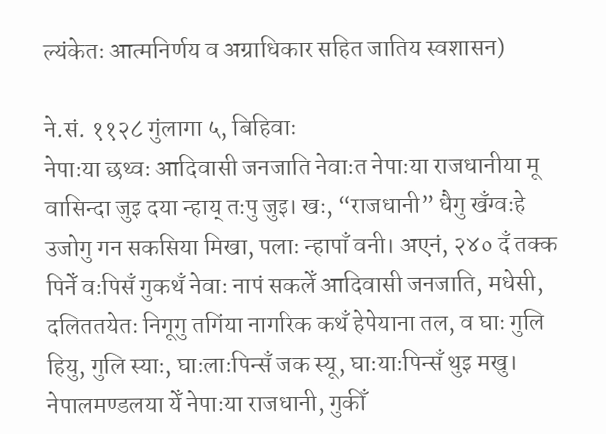ल्यंकेतः आत्मनिर्णय व अग्राधिकार सहित जातिय स्वशासन)

ने.सं. ११२८ गुंलागा ५, बिहिवाः
नेपाःया छथ्वः आदिवासी जनजाति नेवाःत नेपाःया राजधानीया मू वासिन्दा जुइ दया न्हाय् तःपु जुइ। खः, “राजधानी” धैगु खँग्वःहे उजोगु गन सकसिया मिखा, पलाः न्हापाँ वनी। अएनं, २४० दँ तक्क पिनेँ वःपिसँ गुकथँ नेवाः नापं सकलेँ आदिवासी जनजाति, मधेसी, दलिततयेतः निगूगु तगिंया नागरिक कथँ हेपेयाना तल, व घाः गुलि हियु, गुलि स्याः, घाःलाःपिन्सँ जक स्यू, घाःयाःपिन्सँ थुइ मखु। नेपालमण्डलया येँ नेपाःया राजधानी, गुकीँ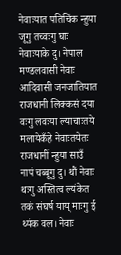नेवाःयात पतिचिंक न्हुया जूगु तच्वःगु घाः नेवाःयाके दु। नेपाल मण्डलवासी नेवाः आदिवासी जनजातियात राजधानी लिक्कसं दया वःगु लवःया ल्याचाःतये मलायेकँहे नेवाःतयेतः राजधानीं न्हुया साउँ नापं चब्बूगु दु। थौं नेवाः थःगु अस्तित्व ल्यंकेत तकं संघर्ष याय् माःगु ई थ्यंक वल। नेवाः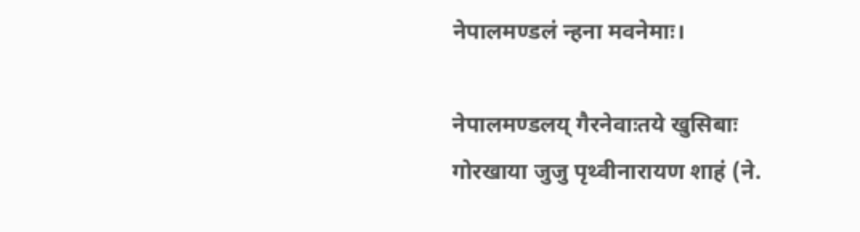नेपालमण्डलं न्हना मवनेमाः।

नेपालमण्डलय् गैरनेवाःतये खुसिबाः
गोरखाया जुजु पृथ्वीनारायण शाहं (ने.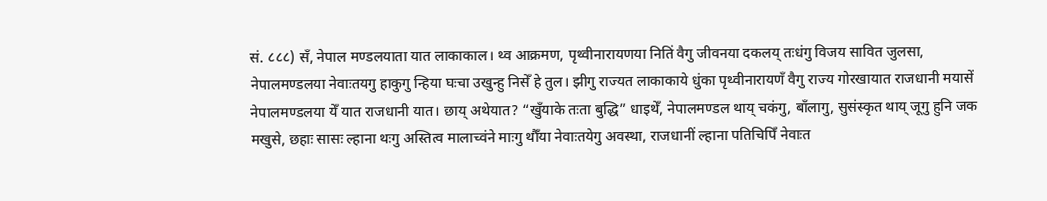सं. ८८८) सँ, नेपाल मण्डलयाता यात लाकाकाल। थ्व आक्रमण, पृथ्वीनारायणया नितिं वैगु जीवनया दकलय् तःधंगु विजय सावित जुलसा, नेपालमण्डलया नेवाःतयगु हाकुगु न्हिया घःचा उखुन्हु निसेँ हे तुल। झीगु राज्यत लाकाकाये धुंका पृथ्वीनारायणँ वैगु राज्य गोरखायात राजधानी मयासें नेपालमण्डलया येँ यात राजधानी यात। छाय् अथेयात? “खुँयाके तःता बुद्धि” धाइथेँ, नेपालमण्डल थाय् चकंगु, बाँलागु, सुसंस्कृत थाय् जूगु हुनि जक मखुसे, छहाः सासः ल्हाना थःगु अस्तित्व मालाच्वंने माःगु थौँया नेवाःतयेगु अवस्था, राजधानीं ल्हाना पतिचिपिँ नेवाःत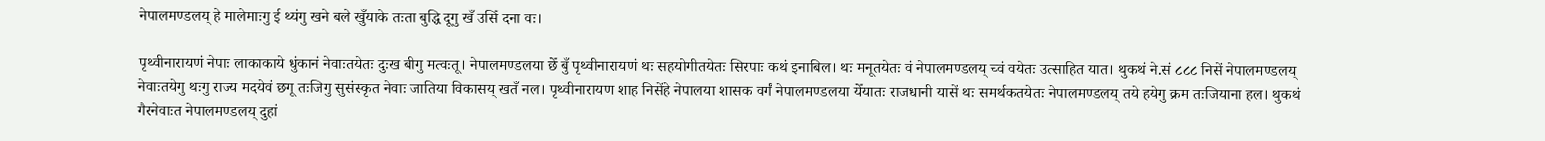नेपालमण्डलय् हे मालेमाःगु ई थ्यंगु खने बले खुँयाके तःता बुद्धि दूगु खँ उसिँ दना वः।

पृथ्वीनारायणं नेपाः लाकाकाये धुंकानं नेवाःतयेतः दुःख बीगु मत्वःतू। नेपालमण्डलया छेँ बुँ पृथ्वीनारायणं थः सहयोगीतयेतः सिरपाः कथं इनाबिल। थः मनूतयेतः वं नेपालमण्डलय् च्वं वयेतः उत्साहित यात। थुकथं ने.सं ८८८ निसें नेपालमण्डलय् नेवाःतयेगु थःगु राज्य मदयेवं छगू तःजिगु सुसंस्कृत नेवाः जातिया विकासय् खतँ नल। पृथ्वीनारायण शाह निसेंहे नेपालया शासक वर्गं नेपालमण्डलया येँयातः राजधानी यासें थः समर्थकतयेतः नेपालमण्डलय् तये हयेगु क्रम तःजियाना हल। थुकथं गैरनेवाःत नेपालमण्डलय् दुहां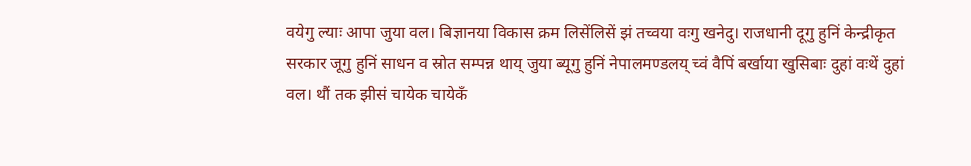वयेगु ल्याः आपा जुया वल। बिज्ञानया विकास क्रम लिसेंलिसें झं तच्वया वःगु खनेदु। राजधानी दूगु हुनिं केन्द्रीकृत सरकार जूगु हुनिं साधन व स्रोत सम्पन्न थाय् जुया ब्यूगु हुनिं नेपालमण्डलय् च्वं वैपिं बर्खाया खुसिबाः दुहां वःथें दुहां वल। थौं तक झीसं चायेक चायेकँ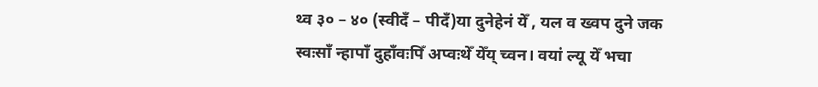थ्व ३० – ४० (स्वीदँ – पीदँ)या दुनेहेनं येँ , यल व ख्वप दुने जक स्वःसाँ न्हापाँ दुहाँवःपिँ अप्वःथेँ येँय् च्वन। वयां ल्यू येँ भचा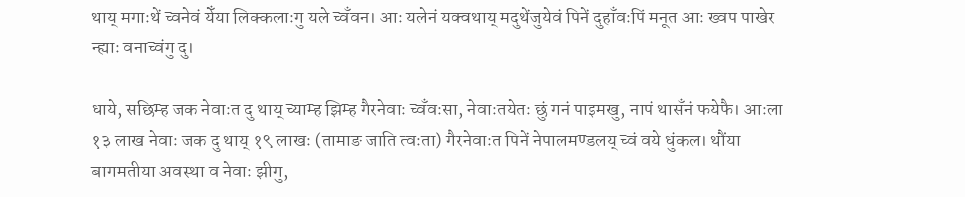थाय् मगाःथें च्वनेवं येँया लिक्कलाःगु यले च्वँवन। आः यलेनं यक्वथाय् मदुथेंजुयेवं पिनें दुहाँवःपिं मनूत आः ख्वप पाखेर न्ह्याः वनाच्वंगु दु।

धाये, सछिम्ह जक नेवाःत दु थाय् च्याम्ह झिम्ह गैरनेवाः च्वँवःसा, नेवाःतयेतः छुं गनं पाइमखु, नापं थासँनं फयेफै। आःला १३ लाख नेवाः जक दु थाय् १९ लाखः (तामाङ जाति त्वःता) गैरनेवाःत पिनें नेपालमण्डलय् च्वं वये धुंकल। थौंया बागमतीया अवस्था व नेवाः झीगु,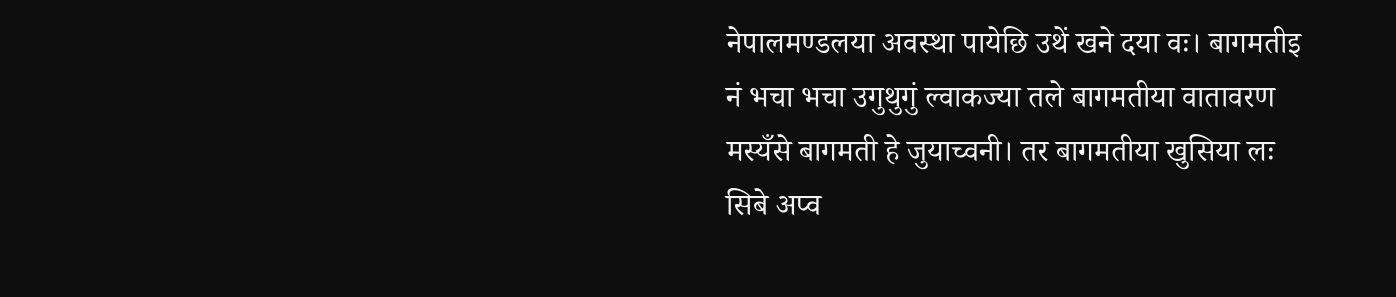नेपालमण्डलया अवस्था पायेछि उथें खने दया वः। बागमतीइ नं भचा भचा उगुथुगुं ल्वाकज्या तले बागमतीया वातावरण मस्यँसे बागमती हे जुयाच्वनी। तर बागमतीया खुसिया लः सिबे अप्व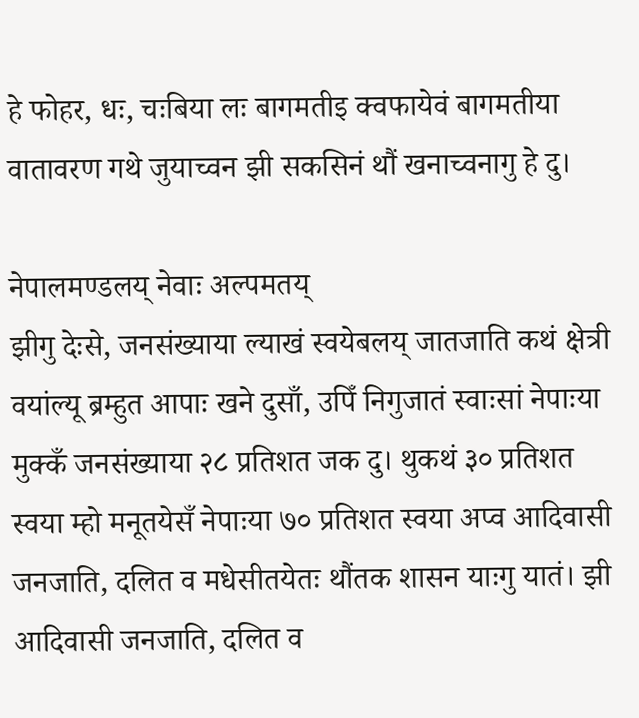हे फोहर, धः, चःबिया लः बागमतीइ क्वफायेवं बागमतीया वातावरण गथे जुयाच्वन झी सकसिनं थौं खनाच्वनागु हे दु।

नेपालमण्डलय् नेवाः अल्पमतय्
झीगु देःसे, जनसंख्याया ल्याखं स्वयेबलय् जातजाति कथं क्षेत्री वयांल्यू ब्रम्हुत आपाः खने दुसाँ, उपिँ निगुजातं स्वाःसां नेपाःया मुक्कँ जनसंख्याया २८ प्रतिशत जक दु। थुकथं ३० प्रतिशत स्वया म्हो मनूतयेसँ नेपाःया ७० प्रतिशत स्वया अप्व आदिवासी जनजाति, दलित व मधेसीतयेतः थौंतक शासन याःगु यातं। झी आदिवासी जनजाति, दलित व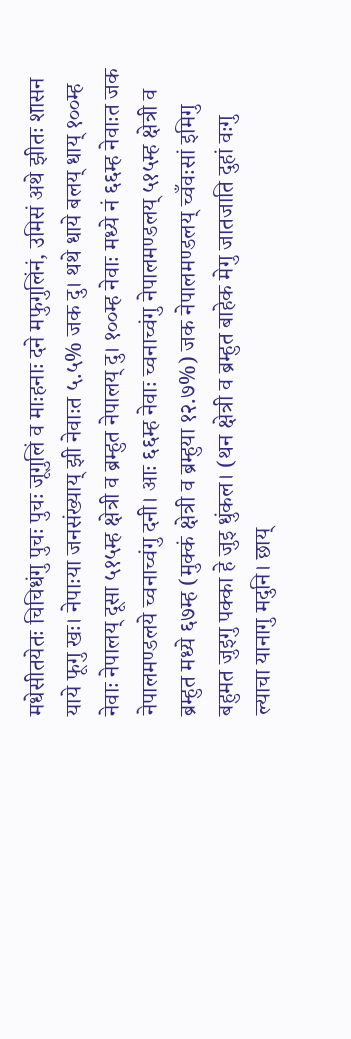मधेसीतयेतः चिचिधंगु पुचः पुचः जूगुलिं व माःहनाः दने मफुगुलिंनं, उमिसं अथे झीतः शासन याये फूगु खः। नेपाःया जनसंख्याय् झी नेवाःत ५.५% जक दु। थथे धाये बलय् धाय् १००म्ह नेवाः नेपालय् दूसा ५१५म्ह क्षेत्री व ब्रम्हुत नेपालय् दु। १००म्ह नेवाः मध्ये नं ६६म्ह नेवाःत जक नेपालमण्डलये च्वनाच्वंगु दनी। आः ६६म्ह नेवाः च्वनाच्वंगु नेपालमण्डलय् ५१५म्ह क्षेत्री व ब्रम्हुत मध्ये ६७म्ह (मुक्कं क्षेत्री व ब्रम्हुया १२.७%) जक नेपालमण्डलय् च्वँवःसां इमिगु बहुमत जुइगु पक्का हे जुइ धुंकल। (थन क्षेत्री व ब्रम्हुत बाहेक मेगु जातजाति दुहां वःगु ल्याचा यानागु मदुनि। छाय्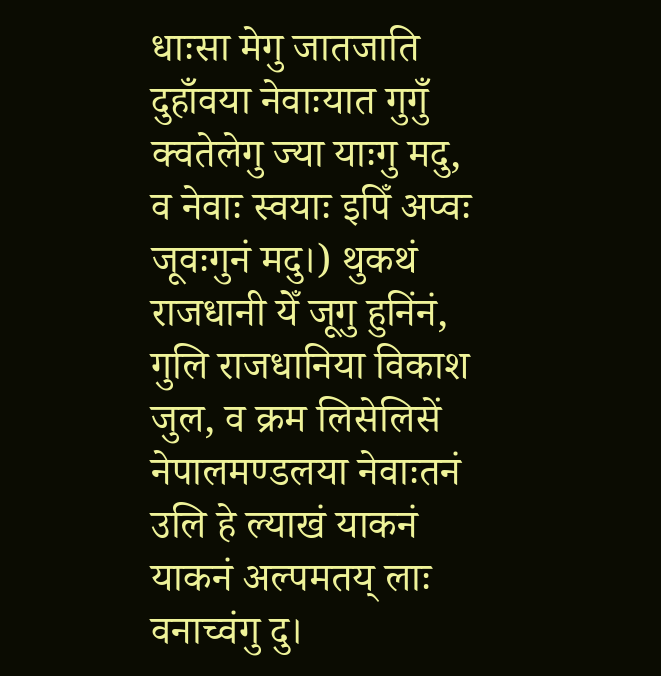धाःसा मेगु जातजाति दुहाँवया नेवाःयात गुगुँ क्वतेलेगु ज्या याःगु मदु, व नेवाः स्वयाः इपिँ अप्वः जूवःगुनं मदु।) थुकथं राजधानी येँ जूगु हुनिंनं, गुलि राजधानिया विकाश जुल, व क्रम लिसेलिसें नेपालमण्डलया नेवाःतनं उलि हे ल्याखं याकनं याकनं अल्पमतय् लाः वनाच्वंगु दु।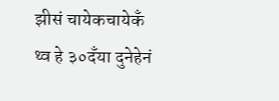झीसं चायेकचायेकँ थ्व हे ३०दँया दुनेहेनं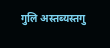गुलि अस्तब्यस्तगु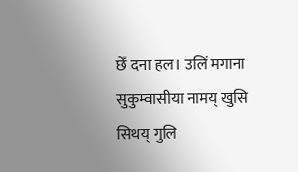छेँ दना हल। उलिं मगाना सुकुम्वासीया नामय् खुसि सिथय् गुलि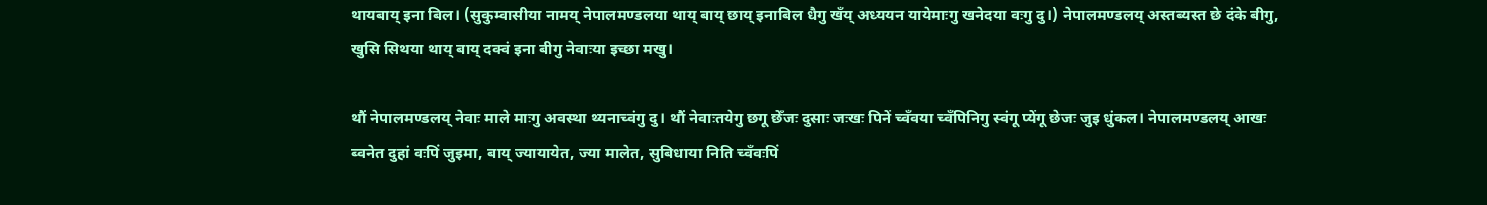थायबाय् इना बिल। (सुकुम्वासीया नामय् नेपालमण्डलया थाय् बाय् छाय् इनाबिल धैगु खँय् अध्ययन यायेमाःगु खनेदया वःगु दु।) नेपालमण्डलय् अस्तब्यस्त छे दंके बीगु, खुसि सिथया थाय् बाय् दक्वं इना बीगु नेवाःया इच्छा मखु।

थौं नेपालमण्डलय् नेवाः माले माःगु अवस्था थ्यनाच्वंगु दु। थौं नेवाःतयेगु छगू छेँजः दुसाः जःखः पिनें च्वँवया च्वँपिनिगु स्वंगू प्येंगू छेजः जुइ धुंकल। नेपालमण्डलय् आखः ब्वनेत दुहां वःपिं जुइमा, बाय् ज्यायायेत, ज्या मालेत, सुबिधाया निति च्वँवःपिं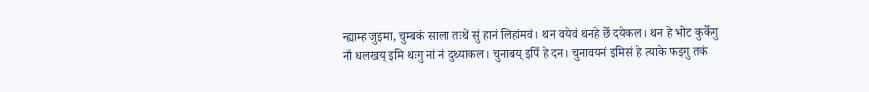न्ह्याम्ह जुइमा, चुम्बकं साला तःथें सुं हानं लिहांमवं। थन वयेवं थनहे छेँ दयेकल। थन हे भोट कुर्केगु नाँ धलखय् इमि थःगु नां नं दुथ्याकल। चुनाबय् इपिँ हे दन। चुनावयनं इमिसं हे त्याके फइगु तकं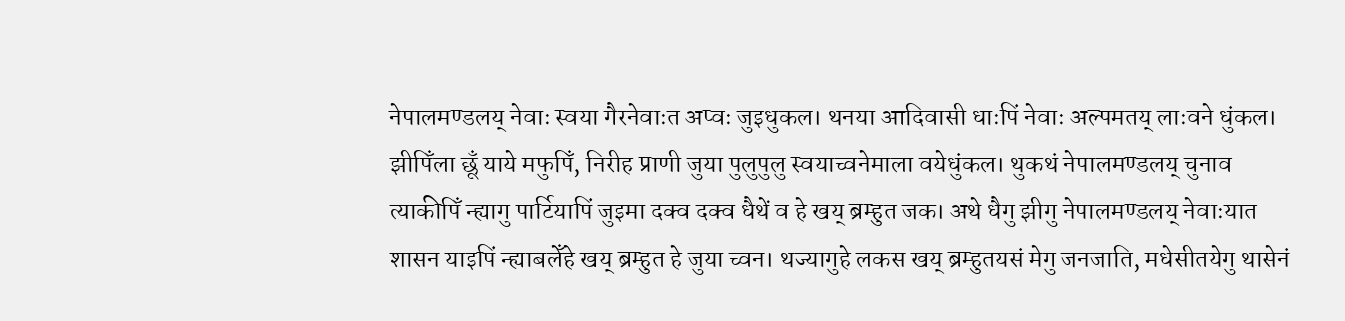नेपालमण्डलय् नेवाः स्वया गैरनेवाःत अप्वः जुइधुकल। थनया आदिवासी धाःपिं नेवाः अल्पमतय् लाःवने धुंकल। झीपिँला छूँ याये मफुपिँ, निरीह प्राणी जुया पुलुपुलु स्वयाच्वनेमाला वयेधुंकल। थुकथं नेपालमण्डलय् चुनाव त्याकीपिँ न्ह्यागु पार्टियापिं जुइमा दक्व दक्व धैथें व हे खय् ब्रम्हुत जक। अथे धैगु झीगु नेपालमण्डलय् नेवाःयात शासन याइपिं न्ह्याबलेँहे खय् ब्रम्हुत हे जुया च्वन। थज्यागुहे लकस खय् ब्रम्हुतयसं मेगु जनजाति, मधेसीतयेगु थासेनं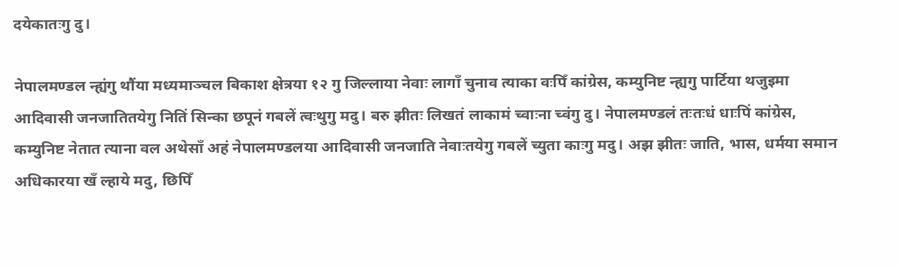दयेकातःगु दु।

नेपालमण्डल न्ह्यंगु थौंया मध्यमाञ्चल बिकाश क्षेत्रया १२ गु जिल्लाया नेवाः लागाँ चुनाव त्याका वःपिँ कांग्रेस, कम्युनिष्ट न्ह्यगु पार्टिया थजुइमा आदिवासी जनजातितयेगु नितिं सिन्का छपूनं गबलें त्वःथुगु मदु। बरु झीतः लिखतं लाकामं च्वाःना च्वंगु दु। नेपालमण्डलं तःतःधं धाःपिं कांग्रेस, कम्युनिष्ट नेतात त्याना वल अथेसाँ अहं नेपालमण्डलया आदिवासी जनजाति नेवाःतयेगु गबलें च्युता काःगु मदु। अझ झीतः जाति, भास, धर्मया समान अधिकारया खँ ल्हाये मदु, छिपिँ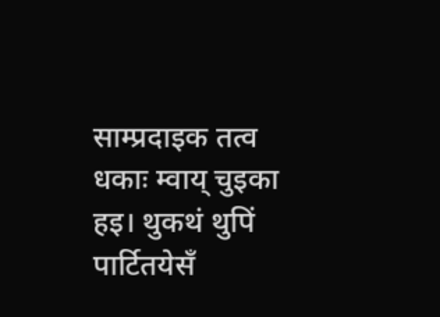साम्प्रदाइक तत्व धकाः म्वाय् चुइका हइ। थुकथं थुपिं पार्टितयेसँ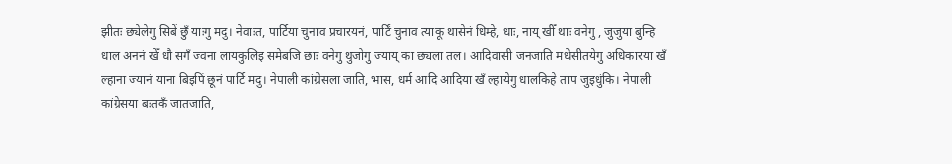झीतः छ्येलेगु सिबें छुँ याःगु मदु। नेवाःत, पार्टिया चुनाव प्रचारयनं, पार्टिं चुनाव त्याकू थासेनं धिम्हे, धाः, नाय् खीँ थाः वनेगु , जुजुया बुन्हि धाल अननं खेँ धौ सगँ ज्वना लायकुलिइ समेबजि छाः वनेगु थुजोगु ज्याय् का छ्यला तल। आदिवासी जनजाति मधेसीतयेगु अधिकारया खँ ल्हाना ज्यानं याना बिइपिं छूनं पार्टि मदु। नेपाली कांग्रेसला जाति, भास, धर्म आदि आदिया खँ ल्हायेगु धालकिहे ताप जुइधुंकि। नेपाली कांग्रेसया बःतकँ जातजाति,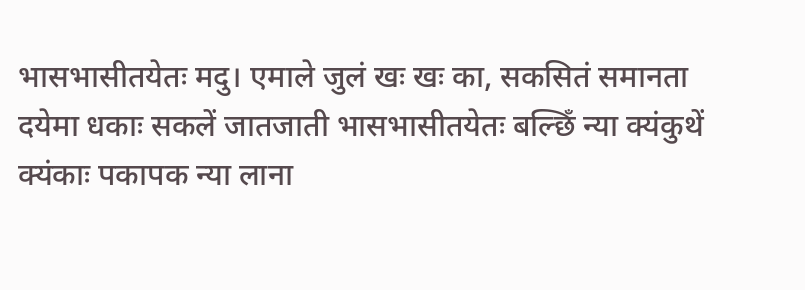भासभासीतयेतः मदु। एमाले जुलं खः खः का, सकसितं समानता दयेमा धकाः सकलें जातजाती भासभासीतयेतः बल्छिँ न्या क्यंकुथें क्यंकाः पकापक न्या लाना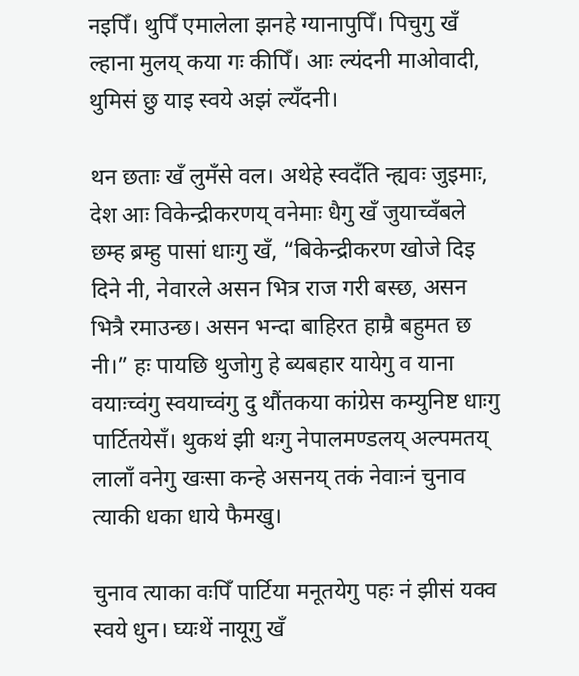नइपिँ। थुपिँ एमालेला झनहे ग्यानापुपिँ। पिचुगु खँ ल्हाना मुलय् कया गः कीपिँ। आः ल्यंदनी माओवादी, थुमिसं छु याइ स्वये अझं ल्यँदनी।

थन छताः खँ लुमँसे वल। अथेहे स्वदँति न्ह्यवः जुइमाः, देश आः विकेन्द्रीकरणय् वनेमाः धैगु खँ जुयाच्वँबले छम्ह ब्रम्हु पासां धाःगु खँ, “बिकेन्द्रीकरण खोजे दिइ दिने नी, नेवारले असन भित्र राज गरी बस्छ, असन भित्रै रमाउन्छ। असन भन्दा बाहिरत हाम्रै बहुमत छ नी।” हः पायछि थुजोगु हे ब्यबहार यायेगु व याना वयाःच्वंगु स्वयाच्वंगु दु थौंतकया कांग्रेस कम्युनिष्ट धाःगु पार्टितयेसँ। थुकथं झी थःगु नेपालमण्डलय् अल्पमतय् लालाँ वनेगु खःसा कन्हे असनय् तकं नेवाःनं चुनाव त्याकी धका धाये फैमखु।

चुनाव त्याका वःपिँ पार्टिया मनूतयेगु पहः नं झीसं यक्व स्वये धुन। घ्यःथें नायूगु खँ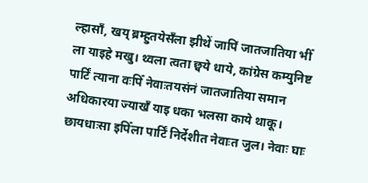ल्हासाँ, खय् ब्रम्हुतयेसँला झीथें जापिं जातजातिया भीँ ला याइहे मखु। थ्वला त्वता छ्वये धाये, कांग्रेस कम्युनिष्ट पार्टिं त्याना वःपिँ नेवाःतयसंनं जातजातिया समान अधिकारया ज्याखँ याइ धका भलसा काये थाकू। छायधाःसा इपिँला पार्टिं निर्देशीत नेवाःत जुल। नेवाः घाः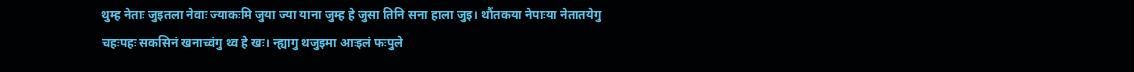थुम्ह नेताः जुइतला नेवाः ज्याकःमि जुया ज्या याना जुम्ह हे जुसा तिनि सना हाला जुइ। थौंतकया नेपाःया नेतातयेगु चहःपहः सकसिनं खनाच्वंगु थ्व हे खः। न्ह्यागु थजुइमा आःइलं फःपुले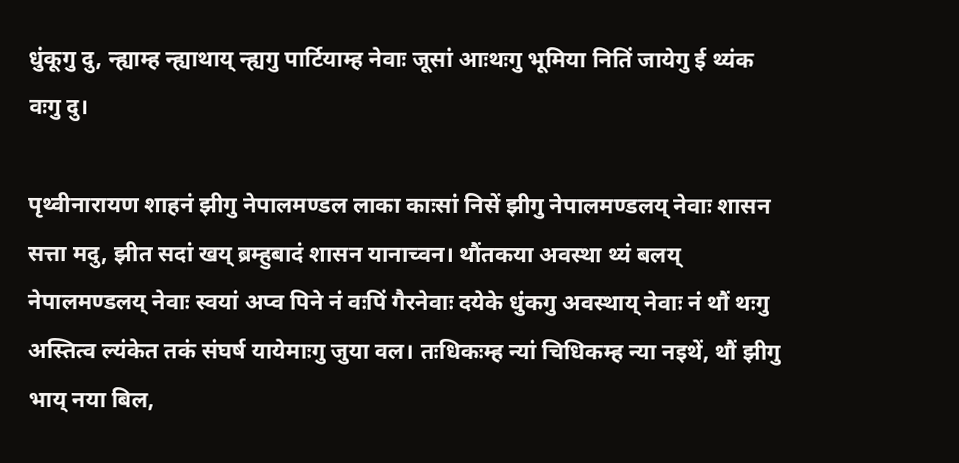धुंकूगु दु, न्ह्याम्ह न्ह्याथाय् न्ह्यगु पार्टियाम्ह नेवाः जूसां आःथःगु भूमिया नितिं जायेगु ई थ्यंक वःगु दु।

पृथ्वीनारायण शाहनं झीगु नेपालमण्डल लाका काःसां निसें झीगु नेपालमण्डलय् नेवाः शासन सत्ता मदु, झीत सदां खय् ब्रम्हुबादं शासन यानाच्वन। थौंतकया अवस्था थ्यं बलय् नेपालमण्डलय् नेवाः स्वयां अप्व पिने नं वःपिं गैरनेवाः दयेके धुंकगु अवस्थाय् नेवाः नं थौं थःगु अस्तित्व ल्यंकेत तकं संघर्ष यायेमाःगु जुया वल। तःधिकःम्ह न्यां चिधिकम्ह न्या नइथें, थौं झीगु भाय् नया बिल,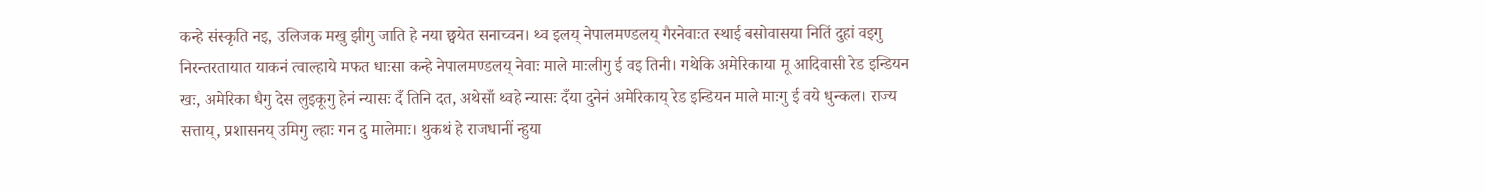कन्हे संस्कृति नइ, उलिजक मखु झीगु जाति हे नया छ्वयेत सनाच्वन। थ्व इलय् नेपालमण्डलय् गैरनेवाःत स्थाई बसोवासया नितिं दुहां वइगु निरन्तरतायात याकनं त्वाल्हाये मफत धाःसा कन्हे नेपालमण्डलय् नेवाः माले माःलीगु ई वइ तिनी। गथेकि अमेरिकाया मू आदिवासी रेड इन्डियन खः, अमेरिका धैगु देस लुइकूगु हेनं न्यासः दँ तिनि दत, अथेसाँ थ्वहे न्यासः दँया दुनेनं अमेरिकाय् रेड इन्डियन माले माःगु ई वये धुन्कल। राज्य सत्ताय्, प्रशासनय् उमिगु ल्हाः गन दु मालेमाः। थुकथं हे राजधानीं न्हुया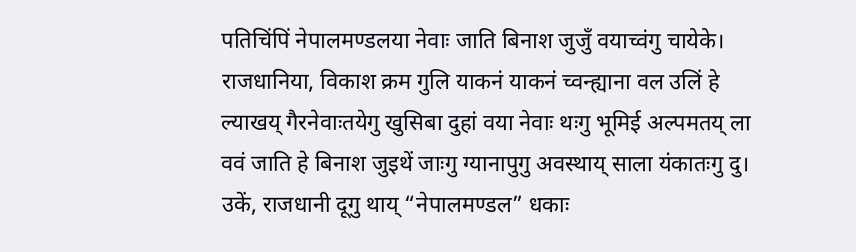पतिचिंपिं नेपालमण्डलया नेवाः जाति बिनाश जुजुँ वयाच्वंगु चायेके। राजधानिया, विकाश क्रम गुलि याकनं याकनं च्वन्ह्याना वल उलिं हे ल्याखय् गैरनेवाःतयेगु खुसिबा दुहां वया नेवाः थःगु भूमिई अल्पमतय् ला ववं जाति हे बिनाश जुइथें जाःगु ग्यानापुगु अवस्थाय् साला यंकातःगु दु। उकें, राजधानी दूगु थाय् “नेपालमण्डल” धकाः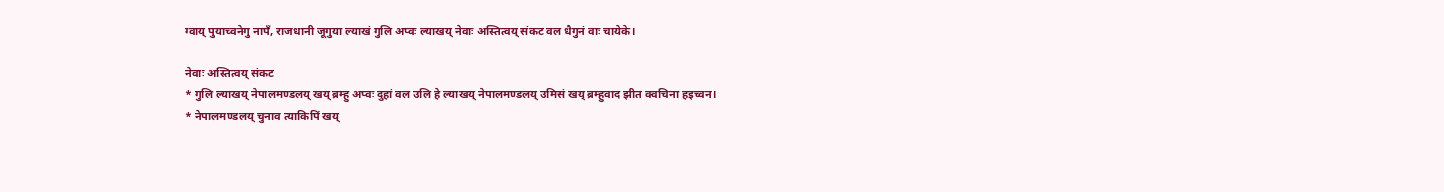ग्वाय् पुयाच्वनेगु नापँ, राजधानी जूगुया ल्याखं गुलि अप्वः ल्याखय् नेवाः अस्तित्वय् संकट वल धैगुनं वाः चायेके।

नेवाः अस्तित्वय् संकट
* गुलि ल्याखय् नेपालमण्डलय् खय् ब्रम्हु अप्वः दुहां वल उलि हे ल्याखय् नेपालमण्डलय् उमिसं खय् ब्रम्हुवाद झीत क्वचिना हइच्वन।
* नेपालमण्डलय् चुनाव त्याकिपिं खय्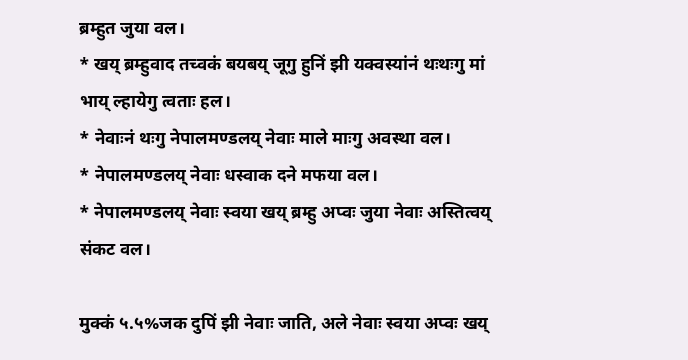ब्रम्हुत जुया वल।
* खय् ब्रम्हुवाद तच्वकं बयबय् जूगु हुनिं झी यक्वस्यांनं थःथःगु मां भाय् ल्हायेगु त्वताः हल।
* नेवाःनं थःगु नेपालमण्डलय् नेवाः माले माःगु अवस्था वल।
* नेपालमण्डलय् नेवाः धस्वाक दने मफया वल।
* नेपालमण्डलय् नेवाः स्वया खय् ब्रम्हु अप्वः जुया नेवाः अस्तित्वय् संकट वल।

मुक्कं ५.५%जक दुपिं झी नेवाः जाति, अले नेवाः स्वया अप्वः खय्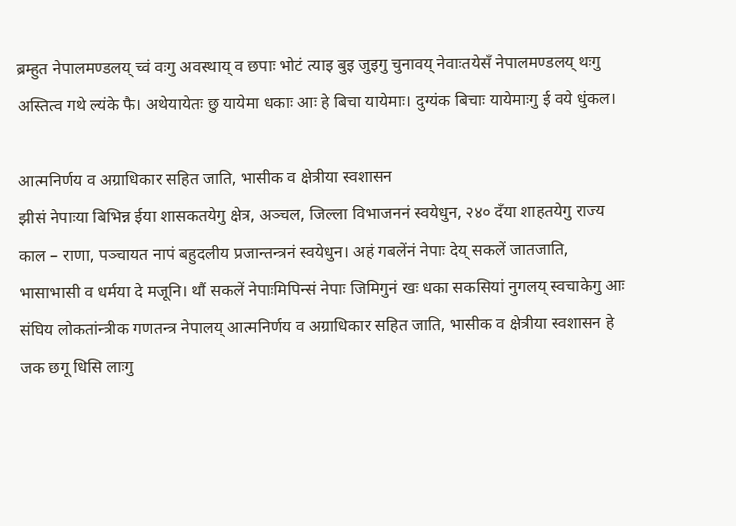ब्रम्हुत नेपालमण्डलय् च्वं वःगु अवस्थाय् व छपाः भोटं त्याइ बुइ जुइगु चुनावय् नेवाःतयेसँ नेपालमण्डलय् थःगु अस्तित्व गथे ल्यंके फै। अथेयायेतः छु यायेमा धकाः आः हे बिचा यायेमाः। दुग्यंक बिचाः यायेमाःगु ई वये धुंकल।

आत्मनिर्णय व अग्राधिकार सहित जाति, भासीक व क्षेत्रीया स्वशासन
झीसं नेपाःया बिभिन्न ईया शासकतयेगु क्षेत्र, अञ्चल, जिल्ला विभाजननं स्वयेधुन, २४० दँया शाहतयेगु राज्य काल – राणा, पञ्चायत नापं बहुदलीय प्रजान्तन्त्रनं स्वयेधुन। अहं गबलेंनं नेपाः देय् सकलें जातजाति, भासाभासी व धर्मया दे मजूनि। थौं सकलें नेपाःमिपिन्सं नेपाः जिमिगुनं खः धका सकसियां नुगलय् स्वचाकेगु आः संघिय लोकतांन्त्रीक गणतन्त्र नेपालय् आत्मनिर्णय व अग्राधिकार सहित जाति, भासीक व क्षेत्रीया स्वशासन हे जक छगू धिसि लाःगु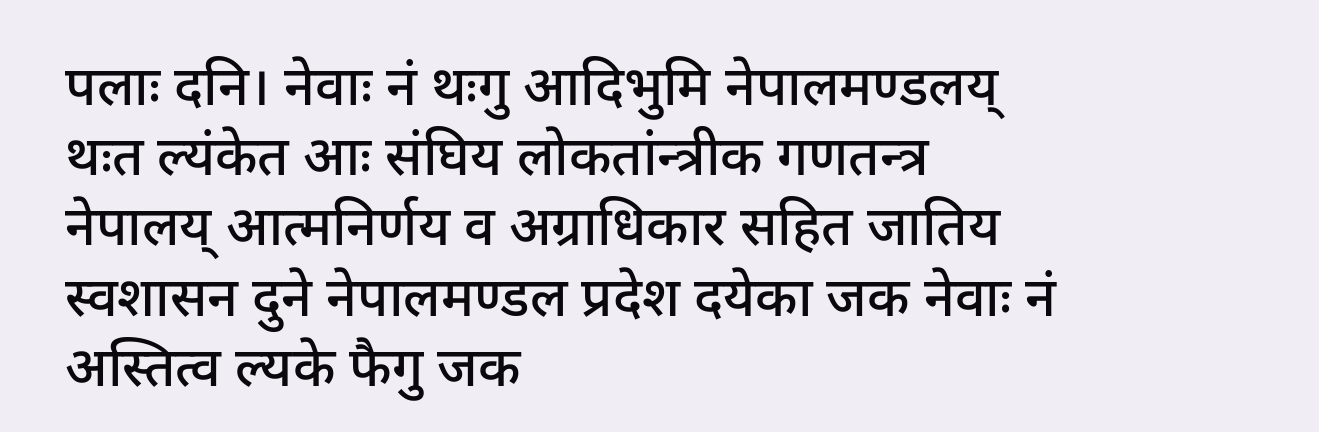पलाः दनि। नेवाः नं थःगु आदिभुमि नेपालमण्डलय् थःत ल्यंकेत आः संघिय लोकतांन्त्रीक गणतन्त्र नेपालय् आत्मनिर्णय व अग्राधिकार सहित जातिय स्वशासन दुने नेपालमण्डल प्रदेश दयेका जक नेवाः नं अस्तित्व ल्यके फैगु जक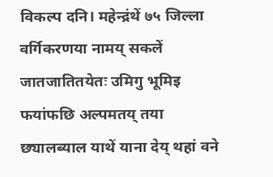विकल्प दनि। महेन्द्रंथें ७५ जिल्ला वर्गिकरणया नामय् सकलें जातजातितयेतः उमिगु भूमिइ फयांफछि अल्पमतय् तया छ्यालब्याल याथें याना देय् थहां वने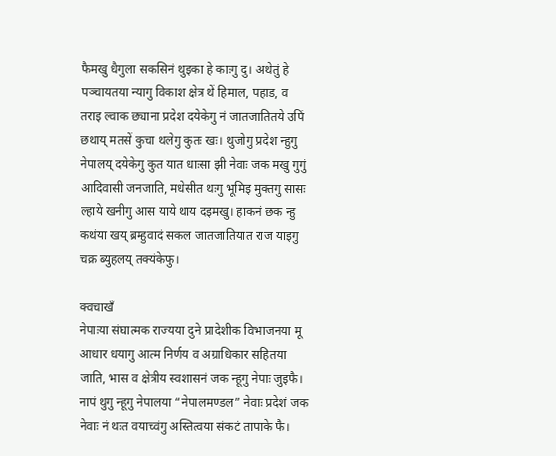फैमखु धैगुला सकसिनं थुइका हे काःगु दु। अथेतुं हे पञ्चायतया न्यागु विकाश क्षेत्र थें हिमाल, पहाड, व तराइ ल्वाक छ्याना प्रदेश दयेकेगु नं जातजातितये उपिं छथाय् मतसें कुचा थलेगु कुतः खः। थुजोगु प्रदेश न्हुगु नेपालय् दयेकेगु कुत यात धाःसा झी नेवाः जक मखु गुगुं आदिवासी जनजाति, मधेसीत थःगु भूमिइ मुक्तगु सासः ल्हाये खनीगु आस याये थाय दइमखु। हाकनं छक न्हु कथंया खय् ब्रम्हुवादं सकल जातजातियात राज याइगु चक्र ब्युहलय् तक्यंकेफु।

क्वचाखँ
नेपाःया संघात्मक राज्यया दुने प्रादेशीक विभाजनया मू आधार धयागु आत्म निर्णय व अग्राधिकार सहितया जाति, भास व क्षेत्रीय स्वशासनं जक न्हूगु नेपाः जुइफै। नापं थुगु न्हूगु नेपालया “नेपालमण्डल” नेवाः प्रदेशं जक नेवाः नं थःत वयाच्वंगु अस्तित्वया संकटं तापाके फै।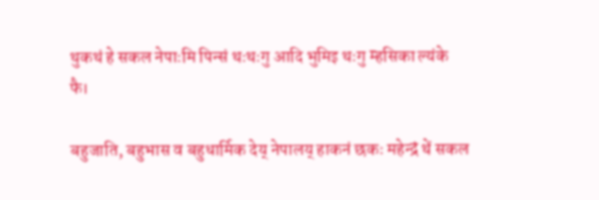थुकथं हे सकल नेपाःमि पिन्सं थःथःगु आदि भुमिइ थःगु म्हसिका ल्यंके फै।

बहुजाति, बहुभास व बहुधार्मिक देय् नेपालय् हाकनं छकः महेन्द्रं थें सकल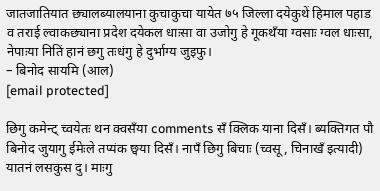जातजातियात छ्यालब्यालयाना कुचाकुचा यायेत ७५ जिल्ला दयेकुथें हिमाल पहाड व तराई ल्वाकछ्याना प्रदेश दयेकल धाःसा वा उजोगु हे गूकथँया ग्वसाः ग्वल धाःसा, नेपाःया नितिं हानं छगु तःधंगु हे दुर्भाग्य जुइफु।
– बिनोद सायमि (आल)
[email protected]

छिगु कमेन्ट् च्वयेतः थन क्वसँया comments सँ क्लिक याना दिसँ। ब्यक्तिगत पौ बिनोद जुयागु ईमेःले तप्यंक छ्वया दिसँ। नापँ छिगु बिचाः (च्वसू, चिनाखँ इत्यादी) यातनं लसकुस दु। माःगु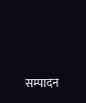सम्पादन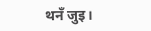थनँ जुइ।